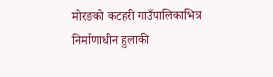मोरङको कटहरी गाउँपालिकाभित्र निर्माणाधीन हुलाकी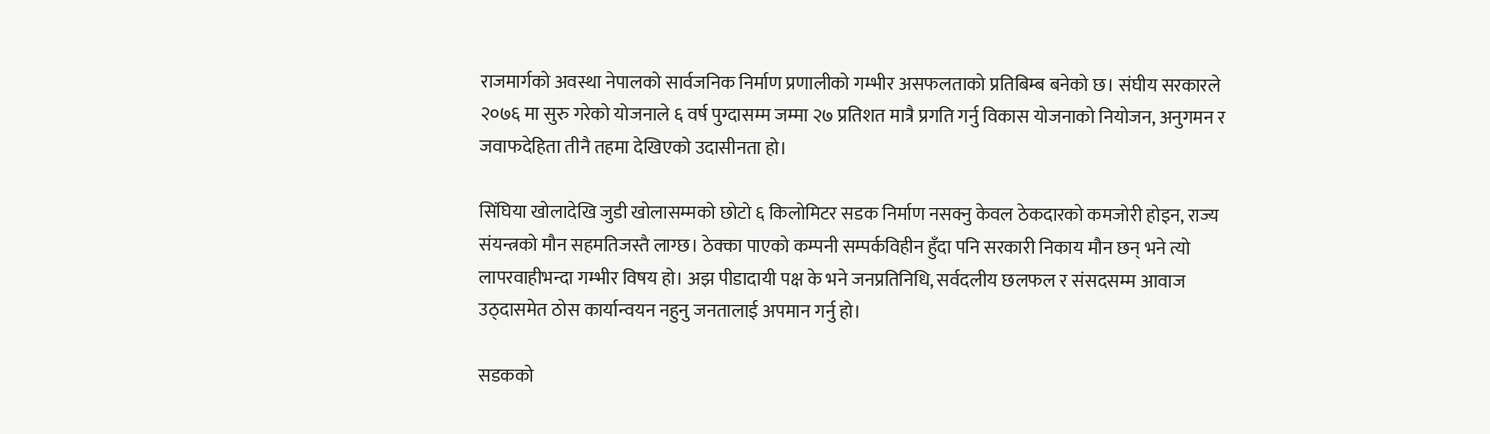राजमार्गको अवस्था नेपालको सार्वजनिक निर्माण प्रणालीको गम्भीर असफलताको प्रतिबिम्ब बनेको छ। संघीय सरकारले २०७६ मा सुरु गरेको योजनाले ६ वर्ष पुग्दासम्म जम्मा २७ प्रतिशत मात्रै प्रगति गर्नु विकास योजनाको नियोजन, अनुगमन र जवाफदेहिता तीनै तहमा देखिएको उदासीनता हो।

सिंघिया खोलादेखि जुडी खोलासम्मको छोटो ६ किलोमिटर सडक निर्माण नसक्नु केवल ठेकदारको कमजोरी होइन, राज्य संयन्त्रको मौन सहमतिजस्तै लाग्छ। ठेक्का पाएको कम्पनी सम्पर्कविहीन हुँदा पनि सरकारी निकाय मौन छन् भने त्यो लापरवाहीभन्दा गम्भीर विषय हो। अझ पीडादायी पक्ष के भने जनप्रतिनिधि, सर्वदलीय छलफल र संसदसम्म आवाज उठ्दासमेत ठोस कार्यान्वयन नहुनु जनतालाई अपमान गर्नु हो।

सडकको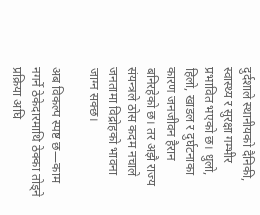दुर्दशाले स्थानीयको दैनिकी, स्वास्थ्य र सुरक्षा गम्भीर प्रभावित भएको छ। धुलो, हिलो, खाडल र दुर्घटनाका कारण जनजीवन हैरान बनिरहेको छ। तर अझै राज्य संयन्त्रले ठोस कदम नचाले जनतामा विद्रोहको भावना जाग्न सक्छ।

अब विकल्प स्पष्ट छ—काम नगर्ने ठेकेदारमाथि ठेक्का तोड्ने प्रक्रिया अघि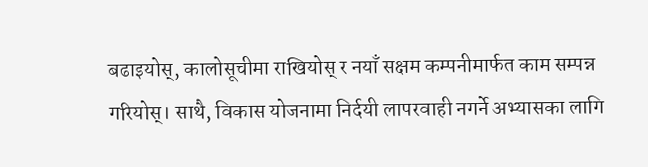बढाइयोस्, कालोसूचीमा राखियोस् र नयाँ सक्षम कम्पनीमार्फत काम सम्पन्न गरियोस्। साथै, विकास योजनामा निर्दयी लापरवाही नगर्ने अभ्यासका लागि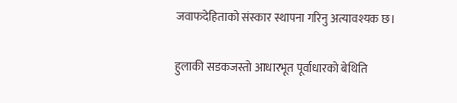जवाफदेहिताको संस्कार स्थापना गरिनु अत्यावश्यक छ।

हुलाकी सडकजस्तो आधारभूत पूर्वाधारको बेथिति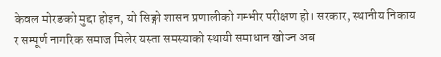केवल मोरङको मुद्दा होइन, यो सिङ्गो शासन प्रणालीको गम्भीर परीक्षण हो। सरकार, स्थानीय निकाय र सम्पूर्ण नागरिक समाज मिलेर यस्ता समस्याको स्थायी समाधान खोज्न अब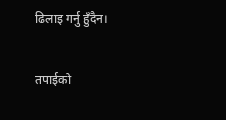ढिलाइ गर्नु हुँदैन।

तपाईको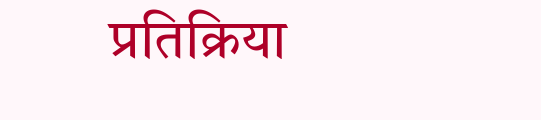प्रतिक्रिया